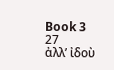Book 3
27
ἀλλʼ ἰδοὺ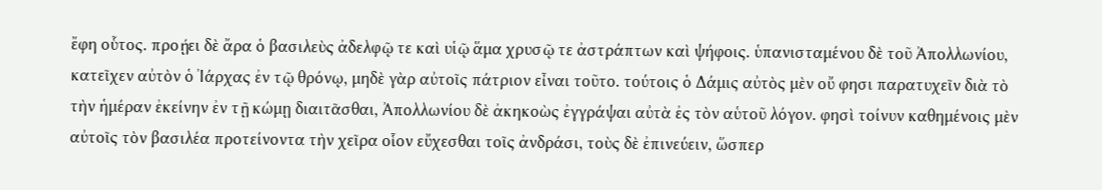ἔφη οὗτος. προῄει δὲ ἄρα ὁ βασιλεὺς ἀδελφῷ τε καὶ υἱῷ ἅμα χρυσῷ τε ἀστράπτων καὶ ψήφοις. ὑπανισταμένου δὲ τοῦ Ἀπολλωνίου, κατεῖχεν αὐτὸν ὁ Ἰάρχας ἐν τῷ θρόνῳ, μηδὲ γὰρ αὐτοῖς πάτριον εἶναι τοῦτο. τούτοις ὁ Δάμις αὐτὸς μὲν οὔ φησι παρατυχεῖν διὰ τὸ τὴν ἡμέραν ἐκείνην ἐν τῇ κώμῃ διαιτᾶσθαι, Ἀπολλωνίου δὲ ἀκηκοὼς ἐγγράψαι αὐτὰ ἐς τὸν αὑτοῦ λόγον. φησὶ τοίνυν καθημένοις μὲν αὐτοῖς τὸν βασιλέα προτείνοντα τὴν χεῖρα οἷον εὔχεσθαι τοῖς ἀνδράσι, τοὺς δὲ ἐπινεύειν, ὥσπερ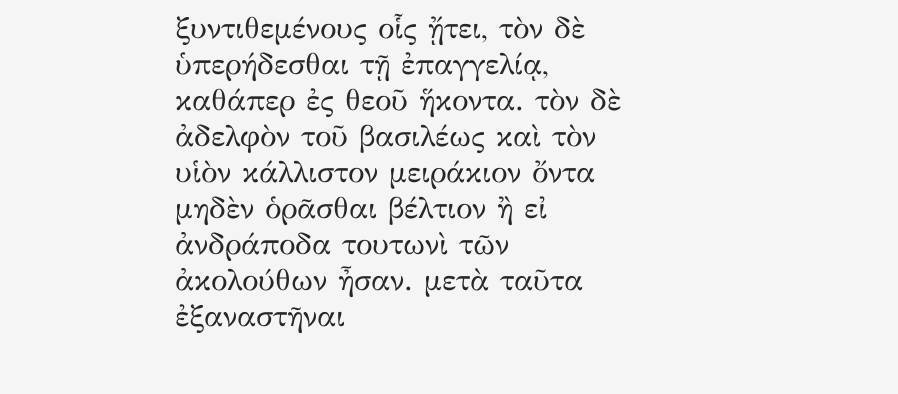ξυντιθεμένους οἷς ᾔτει, τὸν δὲ ὑπερήδεσθαι τῇ ἐπαγγελίᾳ, καθάπερ ἐς θεοῦ ἥκοντα. τὸν δὲ ἀδελφὸν τοῦ βασιλέως καὶ τὸν υἱὸν κάλλιστον μειράκιον ὄντα μηδὲν ὁρᾶσθαι βέλτιον ἢ εἰ ἀνδράποδα τουτωνὶ τῶν ἀκολούθων ἦσαν. μετὰ ταῦτα ἐξαναστῆναι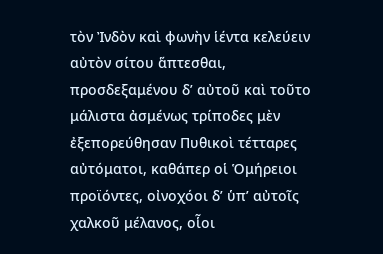τὸν Ἰνδὸν καὶ φωνὴν ἱέντα κελεύειν αὐτὸν σίτου ἅπτεσθαι, προσδεξαμένου δʼ αὐτοῦ καὶ τοῦτο μάλιστα ἀσμένως τρίποδες μὲν ἐξεπορεύθησαν Πυθικοὶ τέτταρες αὐτόματοι, καθάπερ οἱ Ὁμήρειοι προϊόντες, οἰνοχόοι δʼ ὑπʼ αὐτοῖς χαλκοῦ μέλανος, οἷοι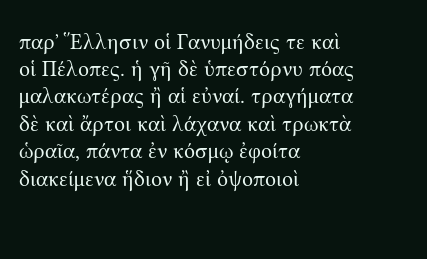παρʼ Ἕλλησιν οἱ Γανυμήδεις τε καὶ οἱ Πέλοπες. ἡ γῆ δὲ ὑπεστόρνυ πόας μαλακωτέρας ἢ αἱ εὐναί. τραγήματα δὲ καὶ ἄρτοι καὶ λάχανα καὶ τρωκτὰ ὡραῖα, πάντα ἐν κόσμῳ ἐφοίτα διακείμενα ἥδιον ἢ εἰ ὀψοποιοὶ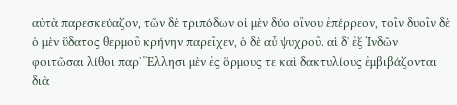αὐτὰ παρεσκεύαζον, τῶν δὲ τριπόδων οἱ μὲν δύο οἴνου ἐπέρρεον, τοῖν δυοῖν δὲ ὁ μὲν ὕδατος θερμοῦ κρήνην παρεῖχεν, ὁ δὲ αὖ ψυχροῦ. αἱ δʼ ἐξ Ἰνδῶν φοιτῶσαι λίθοι παρʼ Ἕλλησι μὲν ἐς ὅρμους τε καὶ δακτυλίους ἐμβιβάζονται διὰ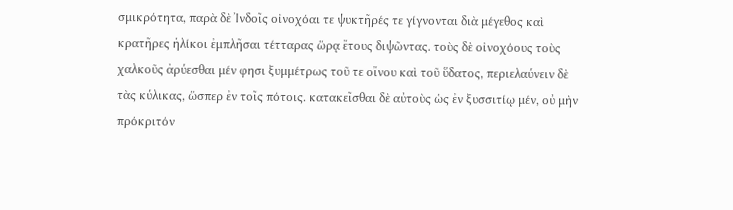σμικρότητα, παρὰ δὲ Ἰνδοῖς οἰνοχόαι τε ψυκτῆρές τε γίγνονται διὰ μέγεθος καὶ κρατῆρες ἡλίκοι ἐμπλῆσαι τέτταρας ὥρᾳ ἔτους διψῶντας. τοὺς δὲ οἰνοχόους τοὺς χαλκοῦς ἀρύεσθαι μέν φησι ξυμμέτρως τοῦ τε οἴνου καὶ τοῦ ὕδατος, περιελαύνειν δὲ τὰς κύλικας, ὥσπερ ἐν τοῖς πότοις. κατακεῖσθαι δὲ αὐτοὺς ὡς ἐν ξυσσιτίῳ μέν, οὐ μὴν πρόκριτόν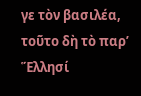γε τὸν βασιλέα, τοῦτο δὴ τὸ παρʼ Ἕλλησί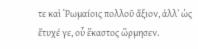τε καὶ Ῥωμαίοις πολλοῦ ἄξιον, ἀλλʼ ὡς ἔτυχέ γε, οὗ ἕκαστος ὥρμησεν.